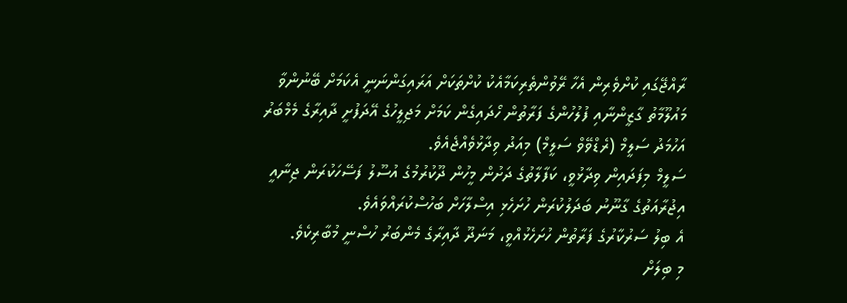ރާއްޖޭގައި ކުށްވެރިން އެހާ ރޭވުންތެރިކަމާއެކު ކުށްތަކަށް އަރައިގަންނަނީ އެކަމަށް ބޭނުންވާ މައުލޫމާތު ގާޒީންނާއި ފުލުހުންގެ ފަރާތުން ހޯދައިގެން ކަމަށް މަޖިލީހުގެ އޭދަފުށީ ދާއިރާގެ މެމްބަރު އަހުމަދު ސަލީމް (ރެޑްވޭވް ސަލީމް) މިއަދު ވިދާޅުވެއްޖެއެވެ.
ސަލީމް މިފަދައިން ވިދާޅުވީ، ކަފާލާތުގެ ދަށުން މީހުން ދޫކުރުމުގެ އުސޫލު ފަސޭހަކުރަން ޖިނާއީ އިޖުރާއަތުގެ ގާނޫނު ބަދަލުކުރަން ހުށަހެޅި އިސްލާހަށް ބަހުސްކުރައްވައެވެ.
އެ ބިލު ސަރުކާރުގެ ފަރާތުން ހުށަހެޅުއްވީ، މަނަދޫ ދާއިރާގެ މެންބަރު ހުސްނީ މުބާރިކެވެ.
މި ބިލަށް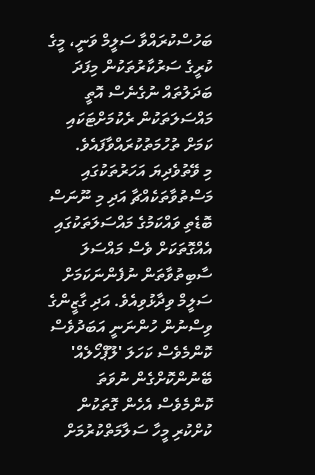ބަހުސްކުރައްވާ ސަލީމް ވަނީ، މީގެ ކުރީގެ ސަރުކާރުތަކުން މިފަދަ ބަދަލުތައް ނުގެނެސް އޮތީ މައްސަލަތަކުން ރެކުމަށްޓަކައި ކަމަށް ތުހުމަތުކުރައްވާފައެވެ.
މި ވޭތުވެދިޔަ އަހަރުތަކުގައި މަސްތުވާތަކެއްޗާ އަދި މި ނޫނަސް ބޮޑެތި ވައްކަމުގެ މައްސަލަތަކުގައި އެއްގޮތަކަށް ވެސް މައްސަލަ ސާބިތުވާތަން ނުފެންނަކަމަށް ސަލީމް ވިދާޅުވިއެވެ. އަދި ގާޒީންގެ ވިސްނުން ހުންނަނީ އަބަދުވެސް ކޮންމެވެސް ކަހަލަ 'ލޫޕްހޯލެއް' ބޭނުންކޮށްގެން ނުވަތަ ކޮންމެވެސް އެހެން ގޮތަކުން ކުށްކުރި މީހާ ސަލާމަތްކުރުމަށް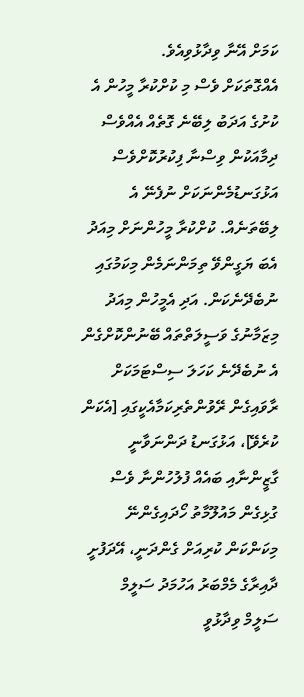ކަމަށް އޭނާ ވިދާޅުވިއެވެ.
އެއްގޮތަކަށް ވެސް މި ކުށްކުރާ މީހުން އެ ކުށުގެ އަދަބު ލިބޭނެ ގޮތެއް އެއްވެސް ދިމާއަކުން ވިސްނާ ފިކުރުކޮށްވެސް އަޅުގަނޑުމެންނަކަށް ނުފެނޭ އެ ލިބޭތަނެއް. ކުށްކުރާ މީހުންނަށް މިއަދު އެބަ ޔަގީންވޭ ތިމަންނަމެން މިކަމުގައި ނުބެދޭނެކަން. އަދި އެމީހުން މިއަދު މިޒަމާނުގެ ވަސީލަތްތައް ބޭނުންކޮށްގެން އެ ނުބެދޭނެ ކަހަލަ ސިސްޓަމަކަށް ރާވައިގެން ރޭވުންތެރިކަމާއެކީގައި [އެކަން ކުރެވޭ]، އަޅުގަނޑު ދަންނަވާނީ ގާޒީންނާއި ބައެއް ފުލުހުންނާ ވެސް ގުޅިގެން މައުލޫމާތު ހޯދައިގެންނޭ މިކަންކަން ކުރިއަށް ގެންދަނީ، އޭދަފުށީ ދާއިރާގެ މެމްބަރު އަހުމަދު ސަލީމް
ސަލީމް ވިދާޅުވީ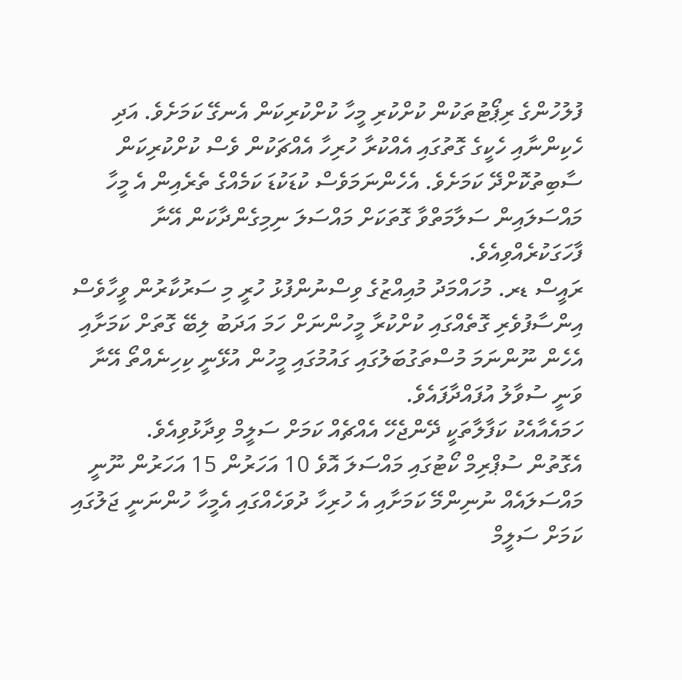ފުލުހުންގެ ރިޕޯޓުތަކުން ކުށްކުރި މީހާ ކުށްކުރިކަން އެނގޭ ކަމަށެވެ. އަދި ހެކިންނާއި ހެކީގެ ގޮތުގައި އެއްކުރާ ހުރިހާ އެއްޗަކުން ވެސް ކުށްކުރިކަން ސާބިތުކޮށްދޭ ކަމަށެވެ. އެހެންނަމަވެސް ކުޑަކުޑަ ކަމެއްގެ ތެރެއިން އެ މީހާ މައްސަލައިން ސަލާމަތްވާ ގޮތަކަށް މައްސަލަ ނިމިގެންދާކަން އޭނާ ފާހަގަކުރެއްވިއެވެ.
ރައީސް ޑރ. މުހައްމަދު މުއިއްޒުގެ ވިސްނުންފުޅު ހުރީ މި ސަރުކާރުން ވީހާވެސް އިންސާފުވެރި ގޮތެއްގައި ކުށްކުރާ މީހުންނަށް ހަމަ އަދަބު ލިބޭ ގޮތަށް ކަމަށާއި އެހެން ނޫންނަމަ މުސްތަގުބަލުގައި ގައުމުގައި މީހުން އުޅޭނީ ކިހިނެއްތޯ އޭނާ ވަނީ ސުވާލު އުފައްދާފައެވެ.
ހަމައެއާއެކު ކަފާލާތަކީ ދޭންޖެހޭ އެއްޗެއް ކަމަށް ސަލީމް ވިދާޅުވިއެވެ.
އެގޮތުން ސުޕްރިމް ކޯޓުގައި މައްސަލަ އޮވެ 10 އަހަރުން 15 އަހަރުން ނޫނީ މައްސަލައެއް ނުނިންމޭ ކަމަށާއި އެ ހުރިހާ ދުވަހެއްގައި އެމީހާ ހުންނަނީ ޖަލުގައި ކަމަށް ސަލީމް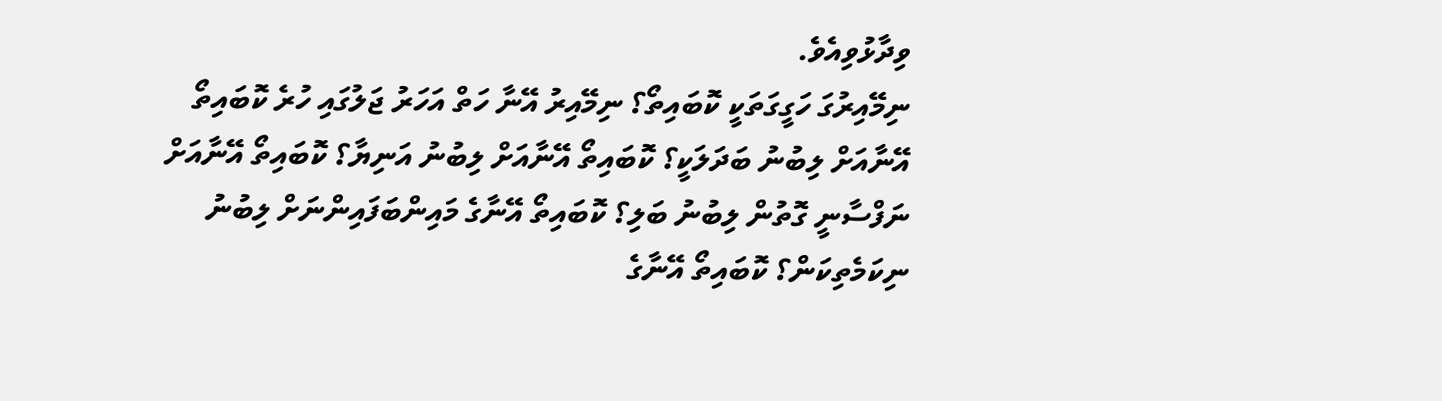ވިދާޅުވިއެވެ.
ނިމޭއިރުގަ ހަގީގަތަކީ ކޮބައިތޯ؟ ނިމޭއިރު އޭނާ ހަތް އަހަރު ޖަލުގައި ހުރެ ކޮބައިތޯ އޭނާއަށް ލިބުނު ބަދަލަކީ؟ ކޮބައިތޯ އޭނާއަށް ލިބުނު އަނިޔާ؟ ކޮބައިތޯ އޭނާއަށް ނަފްސާނީ ގޮތުން ލިބުނު ބަލި؟ ކޮބައިތޯ އޭނާގެ މައިންބަފައިންނަށް ލިބުނު ނިކަމެތިކަން؟ ކޮބައިތޯ އޭނާގެ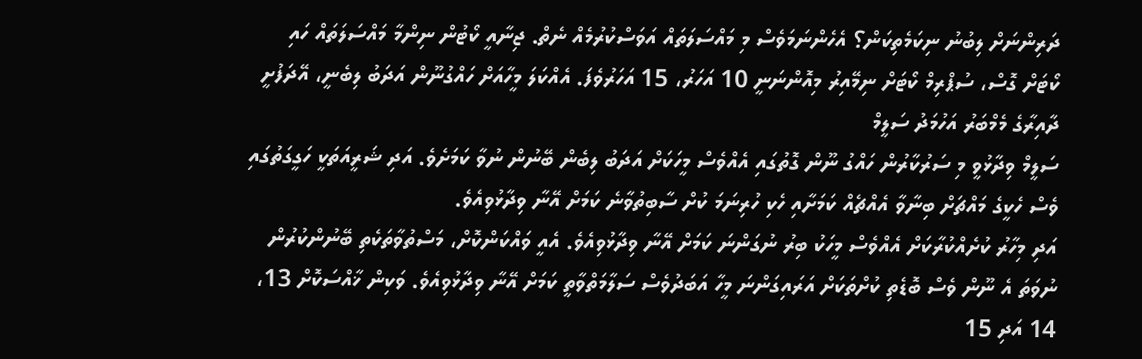ދަރިންނަށް ލިބުނު ނިކަމެތިކަން؟ އެހެންނަމަވެސް މި މައްސަލަތައް އަވަސްކުރުމެއް ނެތް. ޖިނާއީ ކޯޓުން ނިންމާ މައްސަލަތައް ހައި ކޯޓަށް ގޮސް، ސުޕްރިމް ކޯޓަށް ނިމޭއިރު މިއޮންނަނީ 10 އަހަރު، 15 އަހަރުވެފަ. އެއްކަލަ މީހާއަށް ހައްގުނޫން އަދަބު ލިބެނީ، އޭދަފުށީ ދާއިރާގެ މެމްބަރު އަހުމަދު ސަލީމް
ސަލީމް ވިދާޅުވީ މި ސަރުކާރުން ހައްގު ނޫން ގޮތުގައި އެއްވެސް މީހަކަށް އަދަބު ލިބެން ބޭނުން ނުވާ ކަމަށެވެ. އަދި ޝަރީއަތަކީ ހަގީގަތުގައި ވެސް ހެކީގެ މައްޗަށް ބިނާވާ އެއްޗެއް ކަމަށާއި ހެކި ހުރިނަމަ ކުށް ސާބިތުވާނެ ކަމަށް އޭނާ ވިދާޅުވިއެވެ.
އަދި މިހާރު ކުށެއްކުރާކަށް އެއްވެސް މީހަކު ބިރު ނުގަންނަ ކަމަށް އޭނާ ވިދާޅުވިއެވެ. އެއީ ވައްކަންކޮށް، މަސްތުވާތަކެތި ބޭނުންކުރުން ނުވަތަ އެ ނޫން ވެސް ބޮޑެތި ކުށްތަކަށް އަރައިގަންނަ މީހާ އަބަދުވެސް ސަލާމަތްވާތީ ކަމަށް އޭނާ ވިދާޅުވިއެވެ. ވަކިން ޚާއްސަކޮށް 13، 14 އަދި 15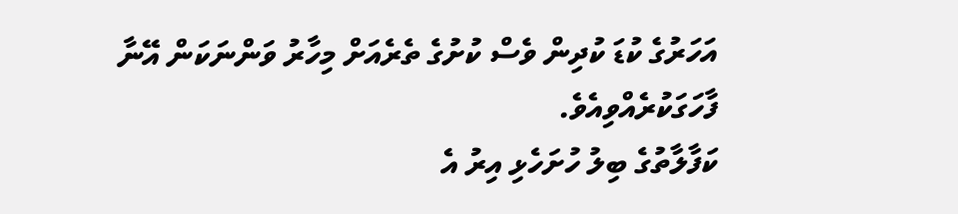އަހަރުގެ ކުޑަ ކުދިން ވެސް ކުށުގެ ތެރެއަށް މިހާރު ވަންނަކަން އޭނާ ފާހަގަކުރެއްވިއެވެ.
ކަފާލާތުގެ ބިލު ހުށަހެޅި އިރު އެ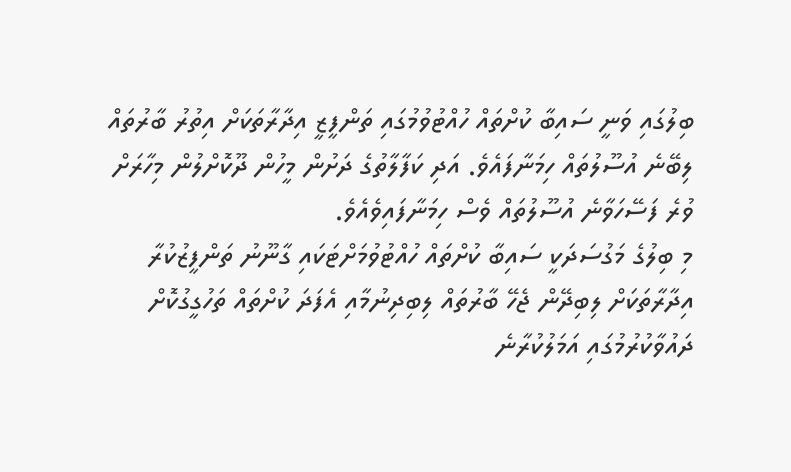ބިލުގައި ވަނީ ސައިބާ ކުށްތައް ހުއްޓުވުމުގައި ތަންފީޒީ އިދާރާތަކަށް އިތުރު ބާރުތައް ލިބޭނެ އުސޫލުތައް ހިމަނާފައެވެ. އަދި ކަފާލާތުގެ ދަށުން މީހުން ދޫކޮށްލުން މިހާރަށް ވުރެ ފަސޭހަވާނެ އުސޫލުތައް ވެސް ހިމަނާފައިވެއެވެ.
މި ބިލުގެ މަގުސަދަކީ ސައިބާ ކުށްތައް ހުއްޓުވުމަށްޓަކައި ގާނޫނު ތަންފީޒުކުރާ އިދާރާތަކަށް ލިބިދޭން ޖެހޭ ބާރުތައް ލިބިދިނުމާއި އެފަދަ ކުށްތައް ތަހުގީގުކޮށް ދައުވާކުރުމުގައި އަމަލުކުރާނެ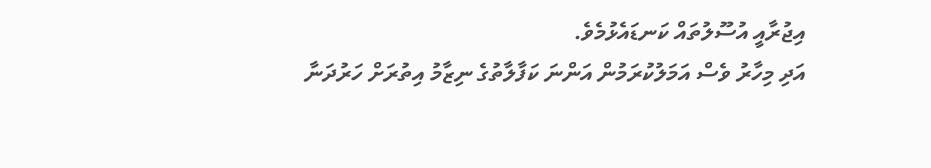އިޖުރާއީ އުސޫލުތައް ކަނޑައެޅުމެވެ.
އަދި މިހާރު ވެސް އަމަލުކުރަމުން އަންނަ ކަފާލާތުގެ ނިޒާމު އިތުރަށް ހަރުދަނާ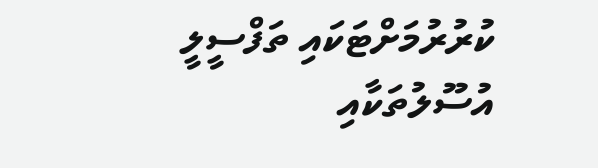ކުރުރުމަށްޓަކައި ތަފްސީލީ އުސޫލުތަކާއި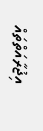އިޖުރާއަތްތައް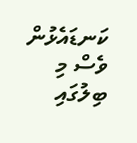ކަނޑައެޅުން ވެސް މި ބިލުގައި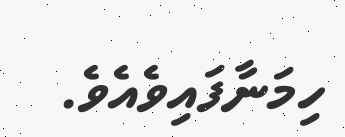ހިމަނާފައިވެއެވެ.